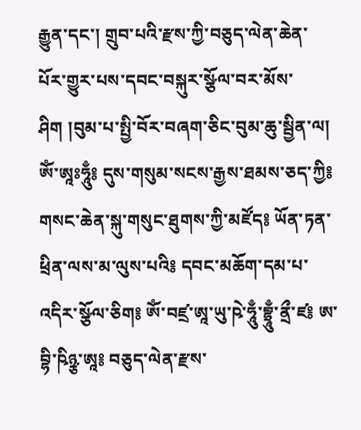རྒྱུན་དང་། གྲུབ་པའི་རྫས་ཀྱི་བཅུད་ལེན་ཆེན་པོར་གྱུར་པས་དབང་བསྐུར་སྩོལ་བར་མོས་ཤིག །བུམ་པ་སྤྱི་བོར་བཞག་ཅིང་བུམ་ཆུ་སྦྱིན་ལ། ཨོཾ་ཨཱཿཧཱུྃ༔ དུས་གསུམ་སངས་རྒྱས་ཐམས་ཅད་ཀྱི༔ གསང་ཆེན་སྐུ་གསུང་ཐུགས་ཀྱི་མཛོད༔ ཡོན་ཏན་ཕྲིན་ལས་མ་ལུས་པའི༔ དབང་མཆོག་དམ་པ་འདིར་སྩོལ་ཅིག༔ ཨོཾ་བཛྲ་ཨཱ་ཡུ་ཥེ་ཧཱུྃ་བྷྲཱུྃ་ནྲྀ་ཛ༔ ཨ་བྷི་ཥིཉྩ་ཨཱ༔ བཅུད་ལེན་རྫས་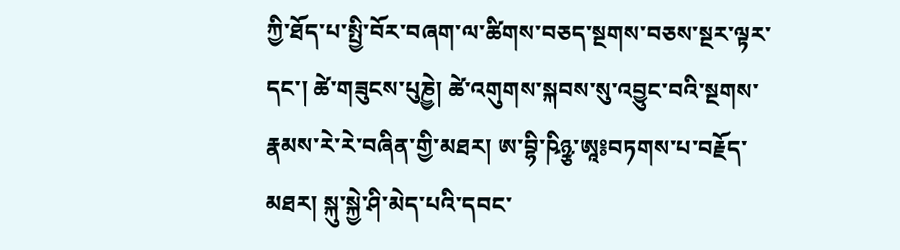ཀྱི་ཐོད་པ་སྤྱི་བོར་བཞག་ལ་ཚིགས་བཅད་སྔགས་བཅས་སྔར་ལྟར་དང་། ཚེ་གཟུངས་པུཎྱེ། ཚེ་འགུགས་སྐབས་སུ་འབྱུང་བའི་སྔགས་རྣམས་རེ་རེ་བཞིན་གྱི་མཐར། ཨ་བྷི་ཥིཉྩ་ཨཱ༔བཏགས་པ་བརྗོད་མཐར། སྐུ་སྐྱེ་ཤི་མེད་པའི་དབང་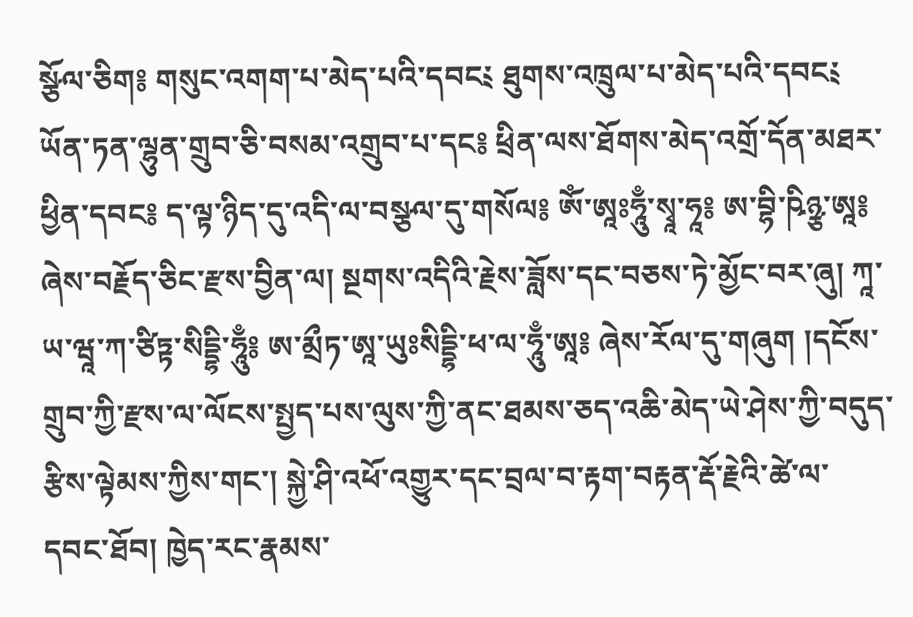སྩོལ་ཅིག༔ གསུང་འགག་པ་མེད་པའི་དབང༴ ཐུགས་འཁྲུལ་པ་མེད་པའི་དབང༴ ཡོན་ཏན་ལྷུན་གྲུབ་ཅི་བསམ་འགྲུབ་པ་དང༔ ཕྲིན་ལས་ཐོགས་མེད་འགྲོ་དོན་མཐར་ཕྱིན་དབང༔ ད་ལྟ་ཉིད་དུ་འདི་ལ་བསྩལ་དུ་གསོལ༔ ཨོཾ་ཨཱཿཧཱུྃ་སྭཱ་ཧཱ༔ ཨ་བྷི་ཥིཉྩ་ཨཱ༔ ཞེས་བརྗོད་ཅིང་རྫས་བྱིན་ལ། སྔགས་འདིའི་རྗེས་ཟློས་དང་བཅས་ཏེ་མྱོང་བར་ཞུ། ཀཱ་ཡ་ཝཱ་ཀ་ཙིཏྟ་སིདྡྷི་ཧཱུྃ༔ ཨ་མྲྀཏ་ཨཱ་ཡུཿསིདྡྷི་ཕ་ལ་ཧཱུྃ་ཨཱ༔ ཞེས་རོལ་དུ་གཞུག །དངོས་གྲུབ་ཀྱི་རྫས་ལ་ལོངས་སྤྱད་པས་ལུས་ཀྱི་ནང་ཐམས་ཅད་འཆི་མེད་ཡེ་ཤེས་ཀྱི་བདུད་རྩིས་ལྟེམས་ཀྱིས་གང་། སྐྱེ་ཤི་འཕོ་འགྱུར་དང་བྲལ་བ་རྟག་བརྟན་རྡོ་རྗེའི་ཚེ་ལ་དབང་ཐོབ། ཁྱེད་རང་རྣམས་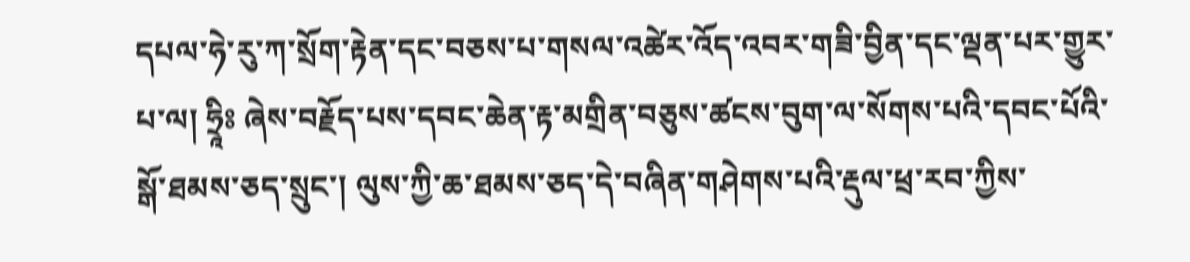དཔལ་ཧེ་རུ་ཀ་སྲོག་རྟེན་དང་བཅས་པ་གསལ་འཚེར་འོད་འབར་གཟི་བྱིན་དང་ལྡན་པར་གྱུར་པ་ལ། ཧྲཱིཿ ཞེས་བརྗོད་པས་དབང་ཆེན་རྟ་མགྲིན་བཅུས་ཚངས་བུག་ལ་སོགས་པའི་དབང་པོའི་སྒོ་ཐམས་ཅད་སྲུང་། ལུས་ཀྱི་ཆ་ཐམས་ཅད་དེ་བཞིན་གཤེགས་པའི་རྡུལ་ཕྲ་རབ་ཀྱིས་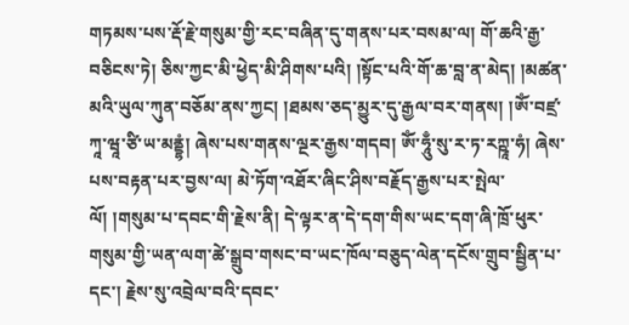གཏམས་པས་རྡོ་རྗེ་གསུམ་གྱི་རང་བཞིན་དུ་གནས་པར་བསམ་ལ། གོ་ཆའི་རྒྱ་བཅིངས་ཏེ། ཅིས་ཀྱང་མི་ཕྱེད་མི་ཤིགས་པའི། །སྟོང་པའི་གོ་ཆ་བླ་ན་མེད། །མཚན་མའི་ཡུལ་ཀུན་བཅོམ་ནས་ཀྱང། །ཐམས་ཅད་མྱུར་དུ་རྒྱལ་བར་གནས། །ཨོཾ་བཛྲ་ཀཱ་ཝཱ་ཙི་ཡ་མནྡྷཾ། ཞེས་པས་གནས་ལྔར་རྒྱས་གདབ། ཨོཾ་ཧཱུྃ་སུ་ར་ཏ་རཀྵཱ་ཧཾ། ཞེས་པས་བརྟན་པར་བྱས་ལ། མེ་ཏོག་འཐོར་ཞིང་ཤིས་བརྗོད་རྒྱས་པར་སྤེལ་ལོ། །གསུམ་པ་དབང་གི་རྗེས་ནི། དེ་ལྟར་ན་དེ་དག་གིས་ཡང་དག་ཞི་ཁྲོ་ཕུར་གསུམ་གྱི་ཡན་ལག་ཚེ་སྒྲུབ་གསང་བ་ཡང་ཁོལ་བཅུད་ལེན་དངོས་གྲུབ་སྦྱིན་པ་དང་། རྗེས་སུ་འབྲེལ་བའི་དབང་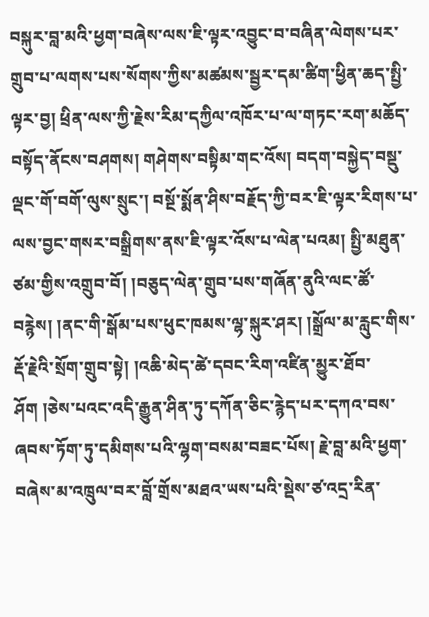བསྐུར་བླ་མའི་ཕྱག་བཞེས་ལས་ཇི་ལྟར་འབྱུང་བ་བཞིན་ལེགས་པར་གྲུབ་པ་ལགས་པས་སོགས་ཀྱིས་མཚམས་སྦྱར་དམ་ཚིག་ཕྱིན་ཆད་སྤྱི་ལྟར་བྱ། ཕྲིན་ལས་ཀྱི་རྗེས་རིམ་དཀྱིལ་འཁོར་པ་ལ་གཏང་རག་མཆོད་བསྟོད་ནོངས་བཤགས། གཤེགས་བསྟིམ་གང་འོས། བདག་བསྐྱེད་བསྡུ་ལྡང་གོ་བགོ་ལུས་སྲུང་། བསྔོ་སྨོན་ཤིས་བརྗོད་ཀྱི་བར་ཇི་ལྟར་རིགས་པ་ལས་བྱང་གསར་བསྒྲིགས་ནས་ཇི་ལྟར་འོས་པ་ལེན་པའམ། སྤྱི་མཐུན་ཙམ་གྱིས་འགྲུབ་བོ། །བཅུད་ལེན་གྲུབ་པས་གཞོན་ནུའི་ལང་ཚོ་བརྙེས། །ནང་གི་སྒོམ་པས་ཕུང་ཁམས་ལྷ་སྐུར་ཤར། །སྒྲོལ་མ་རླུང་གིས་རྡོ་རྗེའི་སྲོག་གྲུབ་སྟེ། །འཆི་མེད་ཚེ་དབང་རིག་འཛིན་མྱུར་ཐོབ་ཤོག །ཅེས་པའང་འདི་རྒྱུན་ཤིན་ཏུ་དཀོན་ཅིང་རྙེད་པར་དཀའ་བས་ཞབས་ཏོག་ཏུ་དམིགས་པའི་ལྷག་བསམ་བཟང་པོས། རྗེ་བླ་མའི་ཕྱག་བཞེས་མ་འཁྲུལ་བར་བློ་གྲོས་མཐའ་ཡས་པའི་སྡེས་ཙ་འདྲ་རིན་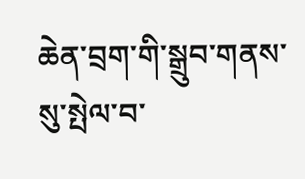ཆེན་བྲག་གི་སྒྲུབ་གནས་སུ་སྤེལ་བ་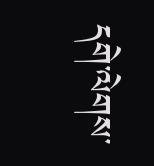དགེ་ལེགས་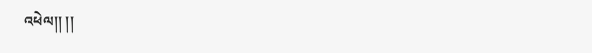འཕེལ།། །།